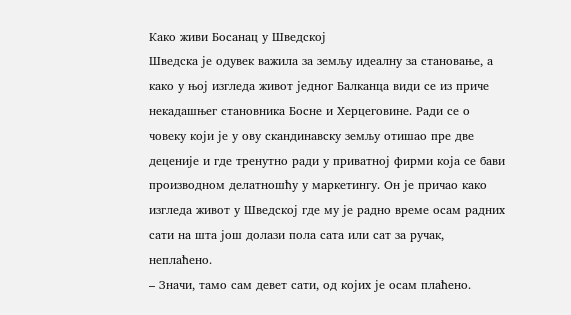Како живи Босанац у Шведској
Шведска је одувек важила за земљу идеалну за становање, а како у њој изгледа живот једног Балканца види се из приче некадашњег становника Босне и Херцеговине. Ради се о човеку који је у ову скандинавску земљу отишао пре две деценије и где тренутно ради у приватној фирми која се бави производном делатношћу у маркетингу. Он је причао како изгледа живот у Шведској где му је радно време осам радних сати на шта још долази пола сата или сат за ручак, неплаћено.
– Значи, тамо сам девет сати, од којих је осам плаћено.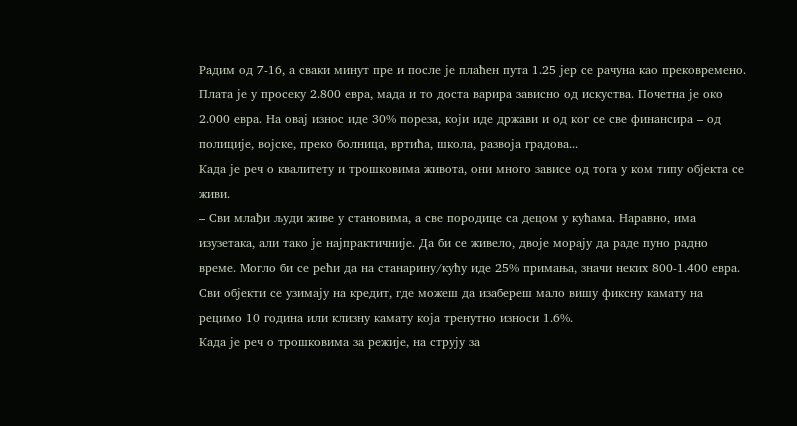Радим од 7-16, а сваки минут пре и после је плаћен пута 1.25 јер се рачуна као прековремено. Плата је у просеку 2.800 евра, мада и то доста варира зависно од искуства. Почетна је око 2.000 евра. На овај износ иде 30% пореза, који иде држави и од ког се све финансира – од полиције, војске, преко болница, вртића, школа, развоја градова...
Када је реч о квалитету и трошковима живота, они много зависе од тога у ком типу објекта се живи.
– Сви млађи људи живе у становима, а све породице са децом у кућама. Наравно, има изузетака, али тако је најпрактичније. Да би се живело, двоје морају да раде пуно радно време. Могло би се рећи да на станарину/кућу иде 25% примања, значи неких 800-1.400 евра. Сви објекти се узимају на кредит, где можеш да изабереш мало вишу фиксну камату на рецимо 10 година или клизну камату која тренутно износи 1.6%.
Када је реч о трошковима за режије, на струју за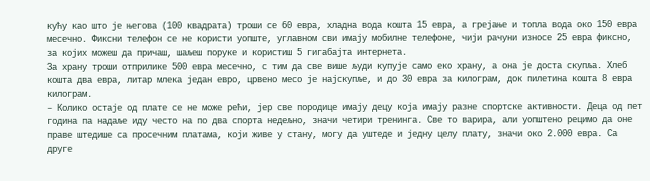кућу као што је његова (100 квадрата) троши се 60 евра, хладна вода кошта 15 евра, а грејање и топла вода око 150 евра месечно. Фиксни телефон се не користи уопште, углавном сви имају мобилне телефоне, чији рачуни износе 25 евра фиксно, за којих можеш да причаш, шаљеш поруке и користиш 5 гигабајта интернета.
За храну троши отприлике 500 евра месечно, с тим да све више људи купује само еко храну, а она је доста скупља. Хлеб кошта два евра, литар млека један евро, црвено месо је најскупље, и до 30 евра за килограм, док пилетина кошта 8 евра килограм.
– Колико остаје од плате се не може рећи, јер све породице имају децу која имају разне спортске активности. Деца од пет година па надаље иду често на по два спорта недељно, значи четири тренинга. Све то варира, али уопштено рецимо да оне праве штедише са просечним платама, који живе у стану, могу да уштеде и једну целу плату, значи око 2.000 евра. Са друге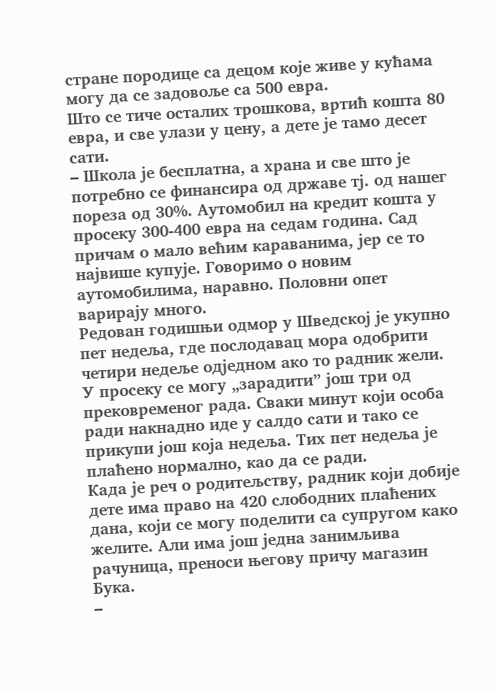стране породице са децом које живе у кућама могу да се задовоље са 500 евра.
Што се тиче осталих трошкова, вртић кошта 80 евра, и све улази у цену, а дете је тамо десет сати.
– Школа је бесплатна, а храна и све што је потребно се финансира од државе тј. од нашег пореза од 30%. Аутомобил на кредит кошта у просеку 300-400 евра на седам година. Сад причам о мало већим караванима, јер се то највише купује. Говоримо о новим аутомобилима, наравно. Половни опет варирају много.
Редован годишњи одмор у Шведској је укупно пет недеља, где послодавац мора одобрити четири недеље одједном ако то радник жели. У просеку се могу „зарадити” још три од прековременог рада. Сваки минут који особа ради накнадно иде у салдо сати и тако се прикупи још која недеља. Тих пет недеља је плаћено нормално, као да се ради.
Када је реч о родитељству, радник који добије дете има право на 420 слободних плаћених дана, који се могу поделити са супругом како желите. Али има још једна занимљива рачуница, преноси његову причу магазин Бука.
–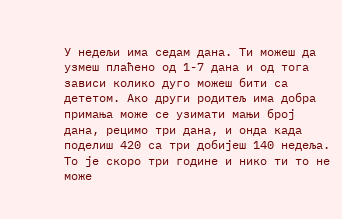У недељи има седам дана. Ти можеш да узмеш плаћено од 1-7 дана и од тога зависи колико дуго можеш бити са дететом. Ако други родитељ има добра примања може се узимати мањи број дана, рецимо три дана, и онда када поделиш 420 са три добијеш 140 недеља. То је скоро три године и нико ти то не може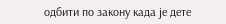одбити по закону када је дете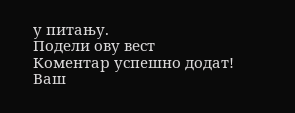у питању.
Подели ову вест
Комeнтар успeшно додат!
Ваш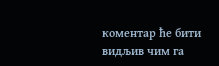комeнтар ћe бити видљив чим га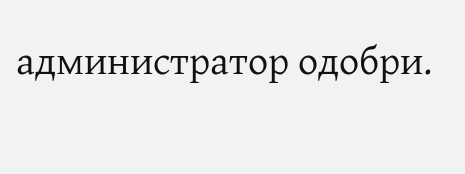администратор одобри.